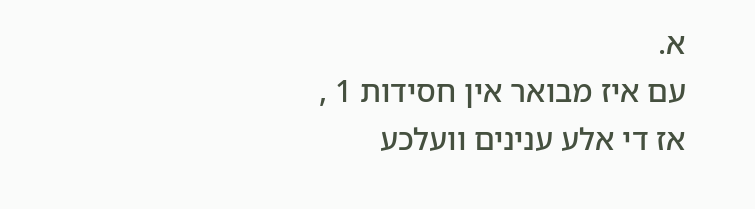א.
עם איז מבואר אין חסידות 1 ,
אז די אלע ענינים וועלכע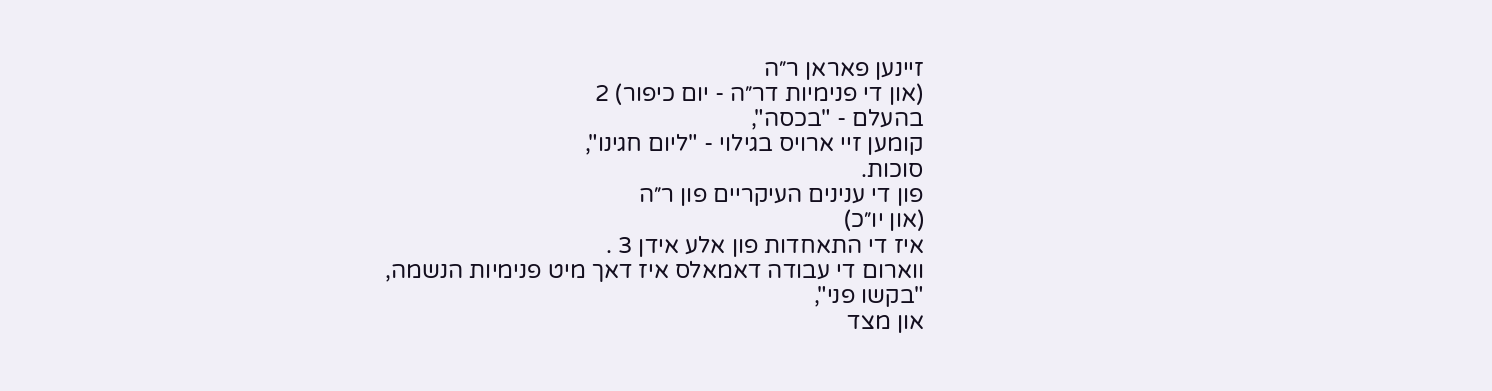זיינען פאראן ר״ה
(און די פנימיות דר״ה - יום כיפור) 2
בהעלם - "בכסה",
קומען זיי ארויס בגילוי - "ליום חגינו",
סוכות.
פון די ענינים העיקריים פון ר״ה
(און יו״כ)
איז די התאחדות פון אלע אידן 3 .
ווארום די עבודה דאמאלס איז דאך מיט פנימיות הנשמה,
"בקשו פני",
און מצד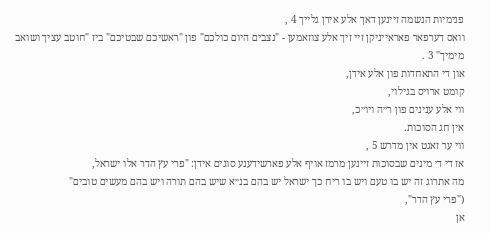פנימיות הנשמה זיינען דאך אלע אידן גלייך 4 ,
וואס דערפאר פאראייניקן זיי זיך אלע צוזאמען - "נצבים היום כולכם" פון "ראשיכם שבטיכם" ביז "חוטב עציך ושואב מימיך" 3 .
און די התאחדות פון אלע אידן,
קומט ארויס בגילוי,
ווי אלע ענינים פון ר״ה ויו״כ,
אין חג הסוכות.
ווי ער זאגט אין מדרש 5 ,
אז די ד׳ מינים שבסוכות זיינען מרמז אויף אלע פארשידענע סוגים אידן: "פרי עץ הדר אלו ישראל,
מה אתרוג זה יש בו טעם ויש בו ריח כך ישראל יש בהם בנ״א שיש בהם תורה ויש בהם מעשים טובים"
("פרי עץ הדר",
אן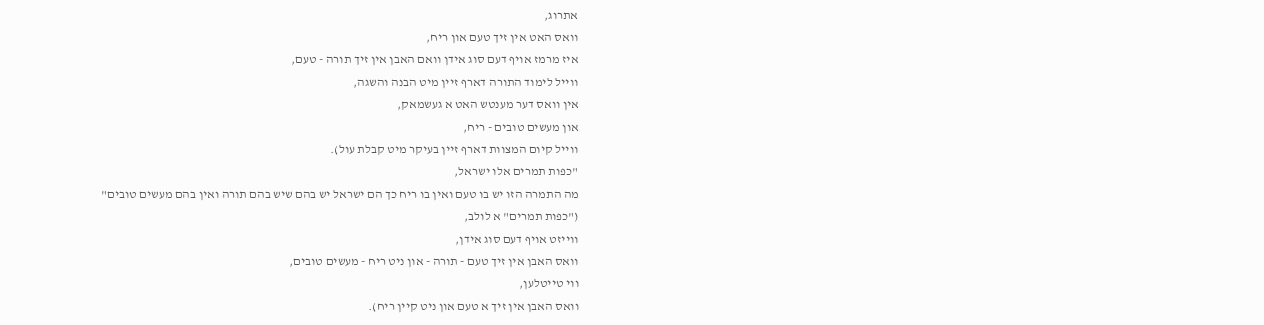אתרוג,
וואס האט אין זיך טעם און ריח,
איז מרמז אויף דעם סוג אידן וואם האבן אין זיך תורה - טעם,
ווייל לימוד התורה דארף זיין מיט הבנה והשגה,
אין וואס דער מענטש האט א געשמאק,
און מעשים טובים - ריח,
ווייל קיום המצוות דארף זיין בעיקר מיט קבלת עול).
"כפות תמרים אלו ישראל,
מה התמרה הזו יש בו טעם ואין בו ריח כך הם ישראל יש בהם שיש בהם תורה ואין בהם מעשים טובים"
("כפות תמרים" א לולב,
ווייזט אויף דעם סוג אידן,
וואס האבן אין זיך טעם - תורה - און ניט ריח - מעשים טובים,
ווי טייטלען,
וואס האבן אין זיך א טעם און ניט קיין ריח).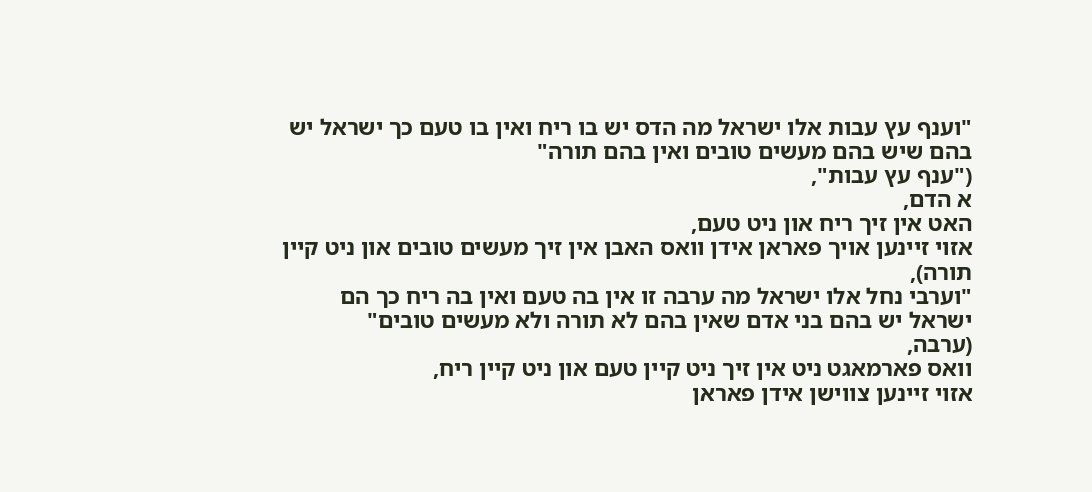"וענף עץ עבות אלו ישראל מה הדס יש בו ריח ואין בו טעם כך ישראל יש בהם שיש בהם מעשים טובים ואין בהם תורה"
("ענף עץ עבות",
א הדם,
האט אין זיך ריח און ניט טעם,
אזוי זיינען אויך פאראן אידן וואס האבן אין זיך מעשים טובים און ניט קיין תורה),
"וערבי נחל אלו ישראל מה ערבה זו אין בה טעם ואין בה ריח כך הם ישראל יש בהם בני אדם שאין בהם לא תורה ולא מעשים טובים"
(ערבה,
וואס פארמאגט ניט אין זיך ניט קיין טעם און ניט קיין ריח,
אזוי זיינען צווישן אידן פאראן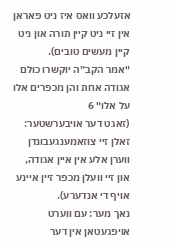אזעלכע וואס איז ניט פאראן אין זיי ניט קיין תורה און ניט קיין מעשים טובים).
"אמר הקב״ה יוקשרו כולם אגודה אחת והן מכפרים אלו על אלו" 6
(זאגט דער אויבערשטער: זאלן זיי צוזאמענגעבונדן ווערן אלע אין איין אגודה,
און זיי וועלן מכפר זיין איינע אויף די אנדערע).
נאך מער: עם ווערט אויפגעטאן אין דער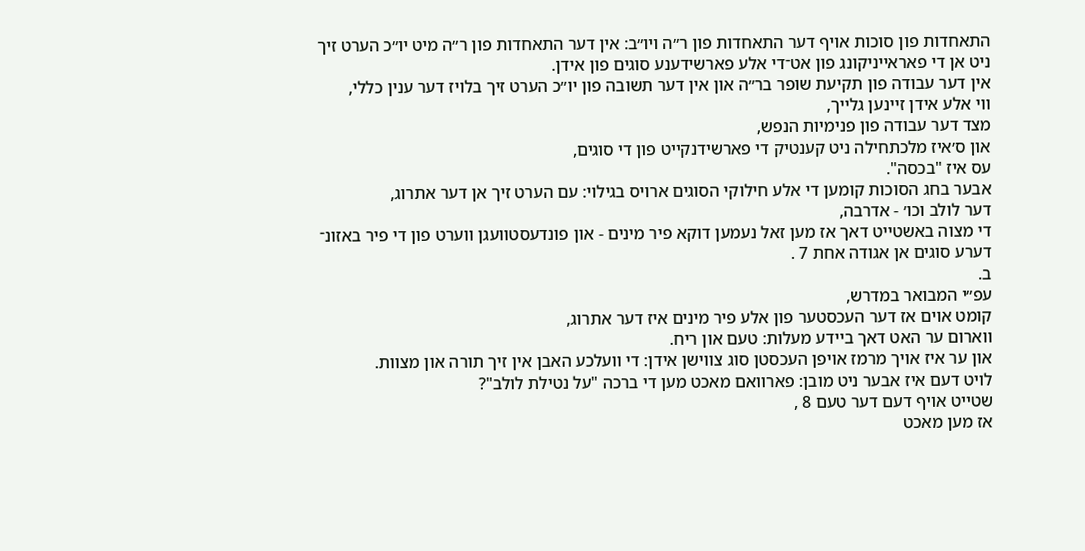התאחדות פון סוכות אויף דער התאחדות פון ר״ה ויו״ב: אין דער התאחדות פון ר״ה מיט יו״כ הערט זיך ניט אן די פאראייניקונג פון אט־די אלע פארשידענע סוגים פון אידן.
אין דער עבודה פון תקיעת שופר בר״ה און אין דער תשובה פון יו״כ הערט זיך בלויז דער ענין כללי,
ווי אלע אידן זיינען גלייך,
מצד דער עבודה פון פנימיות הנפש,
און ס׳איז מלכתחילה ניט קענטיק די פארשידנקייט פון די סוגים,
עס איז "בכסה".
אבער בחג הסוכות קומען די אלע חילוקי הסוגים ארויס בגילוי: עם הערט זיך אן דער אתרוג,
דער לולב וכו׳ - אדרבה,
די מצוה באשטייט דאך אז מען זאל נעמען דוקא פיר מינים - און פונדעסטוועגן ווערט פון די פיר באזונ־ דערע סוגים אן אגודה אחת 7 .
ב.
עפ״י המבואר במדרש,
קומט אוים אז דער העכסטער פון אלע פיר מינים איז דער אתרוג,
ווארום ער האט דאך ביידע מעלות: טעם און ריח.
און ער איז אויך מרמז אויפן העכסטן סוג צווישן אידן: די וועלכע האבן אין זיך תורה און מצוות.
לויט דעם איז אבער ניט מובן: פארוואם מאכט מען די ברכה "על נטילת לולב"?
שטייט אויף דעם דער טעם 8 ,
אז מען מאכט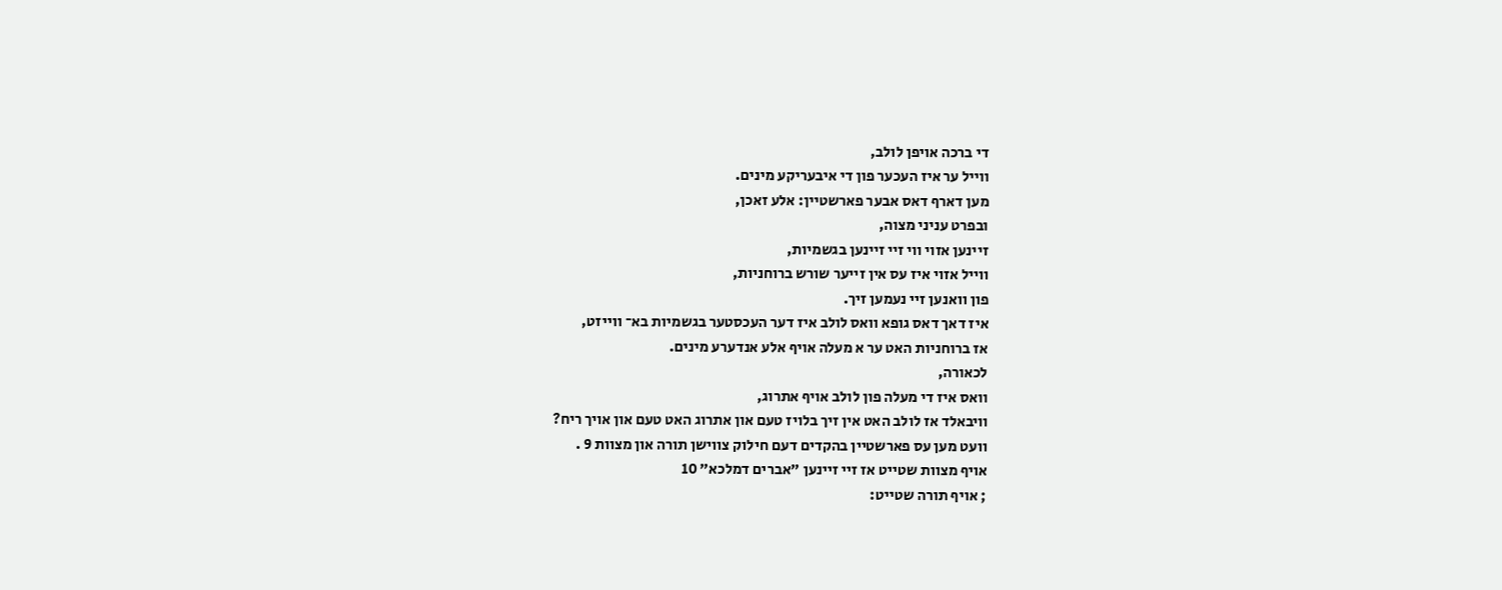די ברכה אויפן לולב,
ווייל ער איז העכער פון די איבעריקע מינים.
מען דארף דאס אבער פארשטיין: אלע זאכן,
ובפרט עניני מצוה,
זיינען אזוי ווי זיי זיינען בגשמיות,
ווייל אזוי איז עס אין זייער שורש ברוחניות,
פון וואנען זיי נעמען זיך.
איז דאך דאס גופא וואס לולב איז דער העכסטער בגשמיות בא־ ווייזט,
אז ברוחניות האט ער א מעלה אויף אלע אנדערע מינים.
לכאורה,
וואס איז די מעלה פון לולב אויף אתרוג,
וויבאלד אז לולב האט אין זיך בלויז טעם און אתרוג האט טעם און אויך ריח?
וועט מען עס פארשטיין בהקדים דעם חילוק צווישן תורה און מצוות 9 .
אויף מצוות שטייט אז זיי זיינען "אברים דמלכא" 10
; אויף תורה שטייט: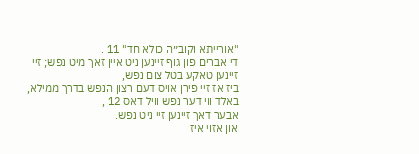"אורייתא וקוב״ה כולא חד" 11 .
די אברים פון גוף זיינען ניט איין זאך מיט נפש; זיי זיינען טאקע בטל צום נפש,
ביז אז זיי פירן אויס דעם רצון הנפש בדרך ממילא,
באלד ווי דער נפש וויל דאס 12 ,
אבער דאך זיינען זיי ניט נפש.
און אזוי איז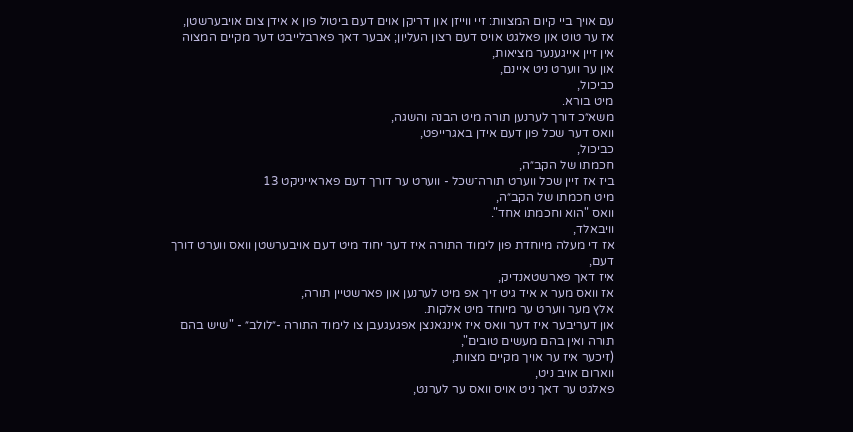עם אויך ביי קיום המצוות: זיי ווייזן און דריקן אוים דעם ביטול פון א אידן צום אויבערשטן,
אז ער טוט און פאלגט אויס דעם רצון העליון; אבער דאך פארבלייבט דער מקיים המצוה אין זיין אייגענער מציאות,
און ער ווערט ניט איינם,
כביכול,
מיט בורא.
משא״כ דורך לערנען תורה מיט הבנה והשגה,
וואס דער שכל פון דעם אידן באגרייפט,
כביכול,
חכמתו של הקב״ה,
ביז אז זיין שכל ווערט תורה־שכל - ווערט ער דורך דעם פאראייניקט 13
מיט חכמתו של הקב״ה,
וואס "הוא וחכמתו אחד".
וויבאלד,
אז די מעלה מיוחדת פון לימוד התורה איז דער יחוד מיט דעם אויבערשטן וואס ווערט דורך דעם,
איז דאך פארשטאנדיק,
אז וואס מער א איד גיט זיך אפ מיט לערנען און פארשטיין תורה,
אלץ מער ווערט ער מיוחד מיט אלקות.
און דעריבער איז דער וואס איז אינגאנצן אפגעגעבן צו לימוד התורה -״לולב״ - "שיש בהם תורה ואין בהם מעשים טובים",
(זיכער איז ער אויך מקיים מצוות,
ווארום אויב ניט,
פאלגט ער דאך ניט אויס וואס ער לערנט,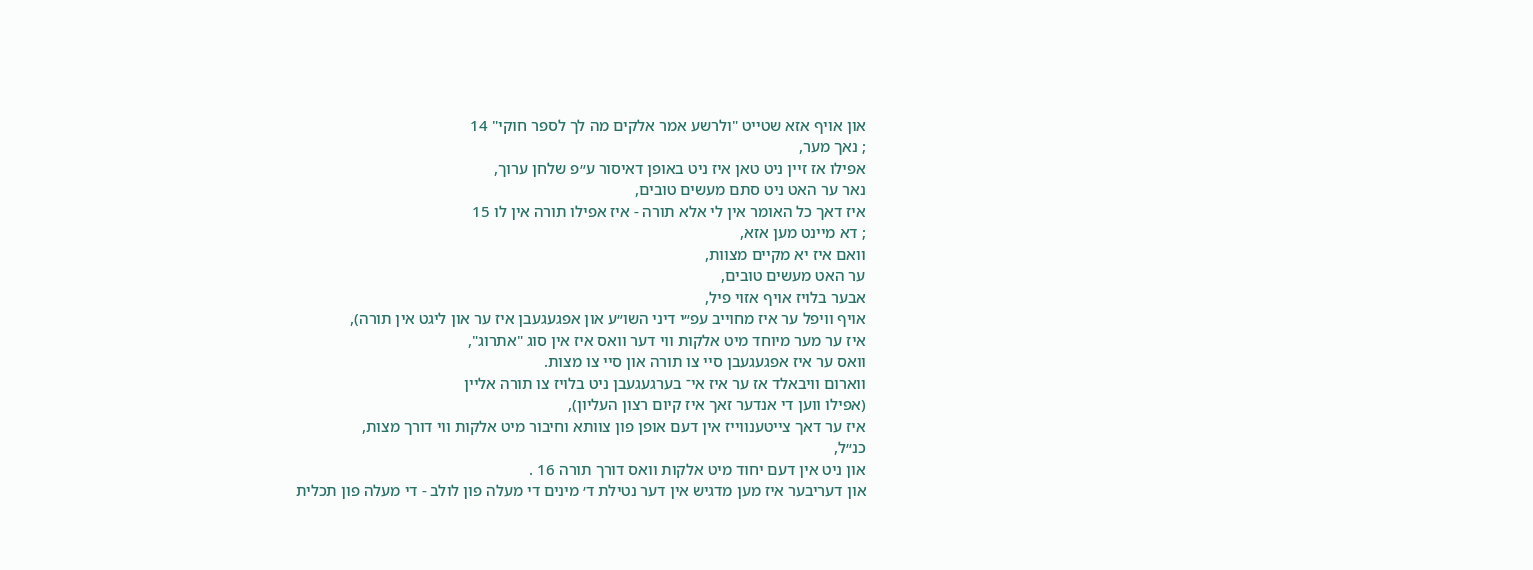און אויף אזא שטייט "ולרשע אמר אלקים מה לך לספר חוקי" 14
; נאך מער,
אפילו אז זיין ניט טאן איז ניט באופן דאיסור ע״פ שלחן ערוך,
נאר ער האט ניט סתם מעשים טובים,
איז דאך כל האומר אין לי אלא תורה - איז אפילו תורה אין לו 15
; דא מיינט מען אזא,
וואם איז יא מקיים מצוות,
ער האט מעשים טובים,
אבער בלויז אויף אזוי פיל,
אויף וויפל ער איז מחוייב עפ״י דיני השו״ע און אפגעגעבן איז ער און ליגט אין תורה),
איז ער מער מיוחד מיט אלקות ווי דער וואס איז אין סוג "אתרוג",
וואס ער איז אפגעגעבן סיי צו תורה און סיי צו מצות.
ווארום וויבאלד אז ער איז אי־ בערגעגעבן ניט בלויז צו תורה אליין
(אפילו ווען די אנדער זאך איז קיום רצון העליון),
איז ער דאך צייטענווייז אין דעם אופן פון צוותא וחיבור מיט אלקות ווי דורך מצות,
כנ״ל,
און ניט אין דעם יחוד מיט אלקות וואס דורך תורה 16 .
און דעריבער איז מען מדגיש אין דער נטילת ד׳ מינים די מעלה פון לולב - די מעלה פון תכלית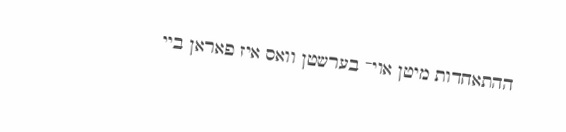ההתאחדות מיטן אוי־ בערשטן וואס איז פאראן ביי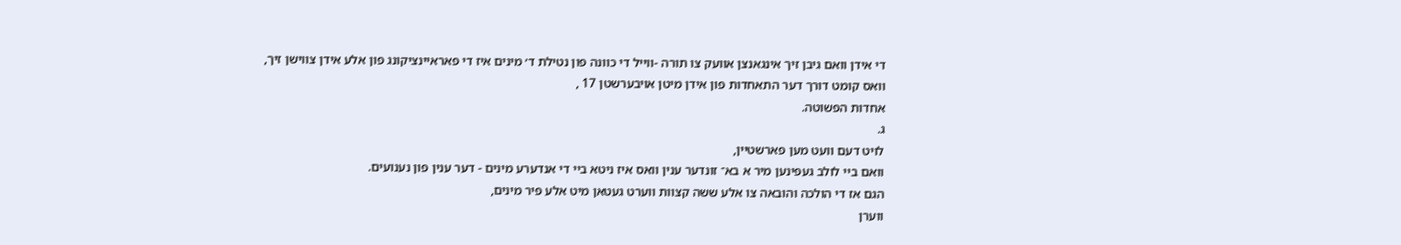די אידן וואם גיבן זיך אינגאנצן אוועק צו תורה -ווייל די כוונה פון נטילת ד׳ מינים איז די פאראיינציקונג פון אלע אידן צווישן זיך,
וואס קומט דורך דער התאחדות פון אידן מיטן אויבערשטן 17 ,
אחדות הפשוטה.
ג.
לויט דעם וועט מען פארשטיין,
וואם ביי לולב געפינען מיר א בא־ זונדער ענין וואס איז ניטא ביי די אנדערע מינים - דער ענין פון נענועים.
הגם אז די הולכה והובאה צו אלע ששה קצוות ווערט געטאן מיט אלע פיר מינים,
ווערן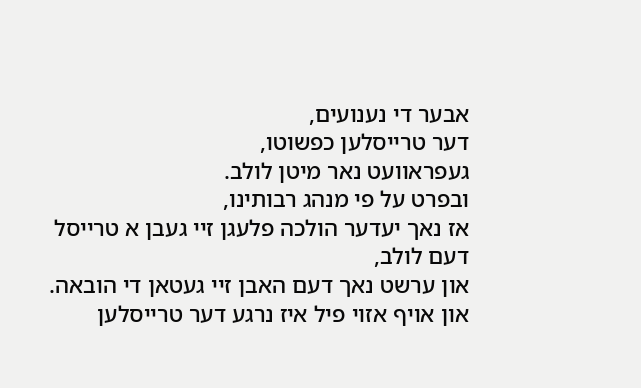אבער די נענועים,
דער טרייסלען כפשוטו,
געפראוועט נאר מיטן לולב.
ובפרט על פי מנהג רבותינו,
אז נאך יעדער הולכה פלעגן זיי געבן א טרייסל דעם לולב,
און ערשט נאך דעם האבן זיי געטאן די הובאה.
און אויף אזוי פיל איז נרגע דער טרייסלען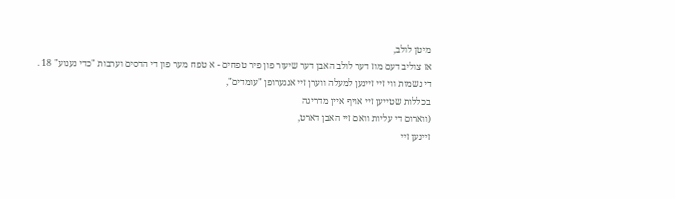מיטן לולב,
אז צוליב דעם מוז דער לולב האבן דער שיעור פון פיר טפחים - א טפח מער פון די הדסים וערבות "כדי נענוע" 18 .
די נשמות ווי זיי זיינען למעלה ווערן זיי אנגערופן "עומדים",
בכללות שטייען זיי אויף איין מדריגה
(ווארום די עליות וואם זיי האבן דארט,
זיינען זיי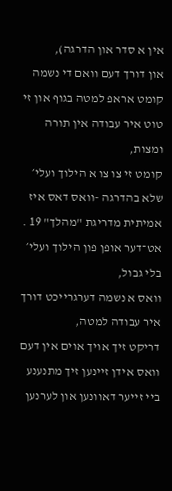אין א סדר און הדרגה),
און דורך דעם וואם די נשמה קומט אראפ למטה בגוף און זי טוט איר עבודה אין תורה ומצות,
קומט זי צו צו א הילוך ועלי׳ שלא בהדרגה -וואס דאס איז אמיתית מדריגת "מהלך" 19 .
אט־דער אופן פון הילוך ועלי׳ בלי גבול,
וואס א נשמה דערגרייכט דורך איר עבודה למטה,
דריקט זיך אויך אוים אין דעם וואס אידן זיינען זיך מתנענע ביי זייער דאוונען און לערנען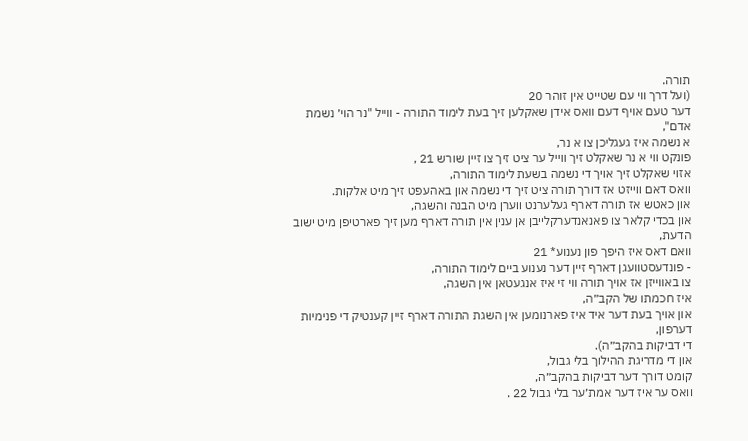תורה.
(ועל דרך ווי עם שטייט אין זוהר 20
דער טעם אויף דעם וואס אידן שאקלען זיך בעת לימוד התורה - ווייל "נר הוי׳ נשמת אדם",
א נשמה איז געגליכן צו א נר,
פונקט ווי א נר שאקלט זיך ווייל ער ציט זיך צו זיין שורש 21 ,
אזוי שאקלט זיך אויך די נשמה בשעת לימוד התורה,
וואס דאם ווייזט אז דורך תורה ציט זיך די נשמה און באהעפט זיך מיט אלקות.
און כאטש אז תורה דארף געלערנט ווערן מיט הבנה והשגה,
און בכדי קלאר צו פאנאנדערקלייבן אן ענין אין תורה דארף מען זיך פארטיפן מיט ישוב הדעת,
וואם דאס איז היפך פון נענוע* 21
- פונדעסטוועגן דארף זיין דער נענוע ביים לימוד התורה,
צו באווייזן אז אויך תורה ווי זי איז אנגעטאן אין השגה,
איז חכמתו של הקב״ה,
און אויך בעת דער איד איז פארנומען אין השגת התורה דארף זיין קענטיק די פנימיות דערפון,
די דביקות בהקב״ה).
און די מדריגת ההילוך בלי גבול,
קומט דורך דער דביקות בהקב״ה,
וואס ער איז דער אמת׳ער בלי גבול 22 .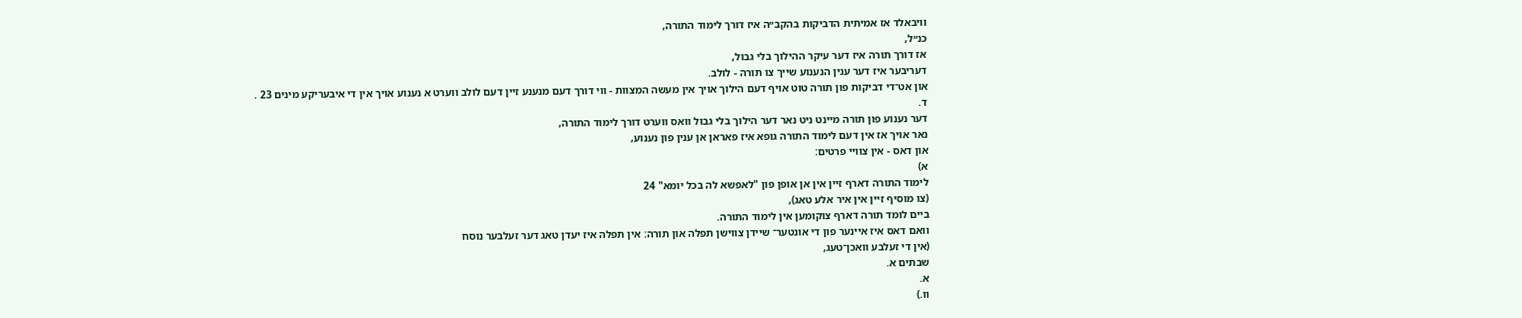וויבאלד אז אמיתית הדביקות בהקב״ה איז דורך לימוד התורה,
כנ״ל,
אז דורך תורה איז דער עיקר ההילוך בלי גבול,
דעריבער איז דער ענין הנענוע שייך צו תורה - לולב.
און אט־די דביקות פון תורה טוט אויף דעם הילוך אויך אין מעשה המצוות - ווי דורך דעם מנענע זיין דעם לולב ווערט א נענוע אויך אין די איבעריקע מינים 23 .
ד.
דער נענוע פון תורה מיינט ניט נאר דער הילוך בלי גבול וואס ווערט דורך לימוד התורה,
נאר אויך אז אין דעם לימוד התורה גופא איז פאראן אן ענין פון נענוע,
און דאס - אין צוויי פרטים:
א)
לימוד התורה דארף זיין אין אן אופן פון "לאפשא לה בכל יומא" 24
(צו מוסיף זיין אין איר אלע טאג),
ביים לומד תורה דארף צוקומען אין לימוד התורה.
וואם דאס איז איינער פון די אונטער־ שיידן צווישן תפלה און תורה: אין תפלה איז יעדן טאג דער זעלבער נוסח
(אין די זעלבע וואכן־טעג,
שבתים א.
א.
וו.)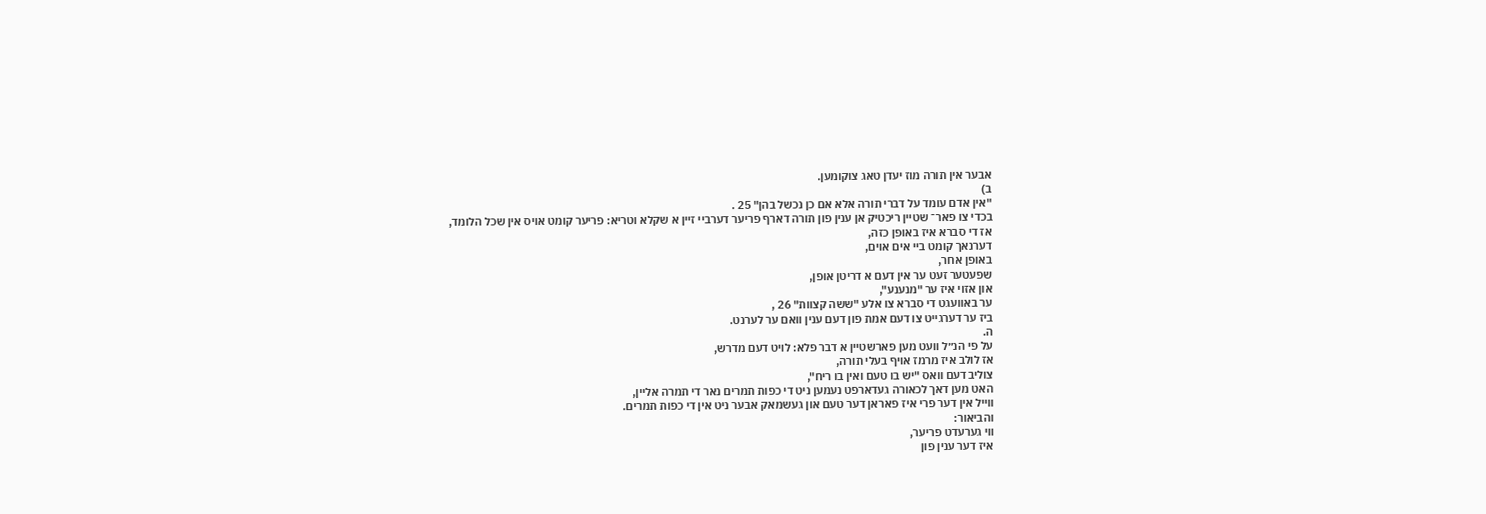אבער אין תורה מוז יעדן טאג צוקומען.
ב)
"אין אדם עומד על דברי תורה אלא אם כן נכשל בהן" 25 .
בכדי צו פאר־ שטיין ריכטיק אן ענין פון תורה דארף פריער דערביי זיין א שקלא וטריא: פריער קומט אויס אין שכל הלומד,
אז די סברא איז באופן כזה,
דערנאך קומט ביי אים אוים,
באופן אחר,
שפעטער זעט ער אין דעם א דריטן אופן,
און אזוי איז ער "מנענע",
ער באוועגט די סברא צו אלע "ששה קצוות" 26 ,
ביז ער דערגייט צו דעם אמת פון דעם ענין וואם ער לערנט.
ה.
על פי הנ״ל וועט מען פארשטיין א דבר פלא: לויט דעם מדרש,
אז לולב איז מרמז אויף בעלי תורה,
צוליב דעם וואס "יש בו טעם ואין בו ריח",
האט מען דאך לכאורה געדארפט נעמען ניט די כפות תמרים נאר די תמרה אליין,
ווייל אין דער פרי איז פאראן דער טעם און געשמאק אבער ניט אין די כפות תמרים.
והביאור:
ווי גערעדט פריער,
איז דער ענין פון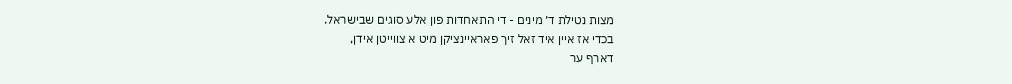מצות נטילת ד׳ מינים - די התאחדות פון אלע סוגים שבישראל.
בכדי אז איין איד זאל זיך פאראיינציקן מיט א צווייטן אידן,
דארף ער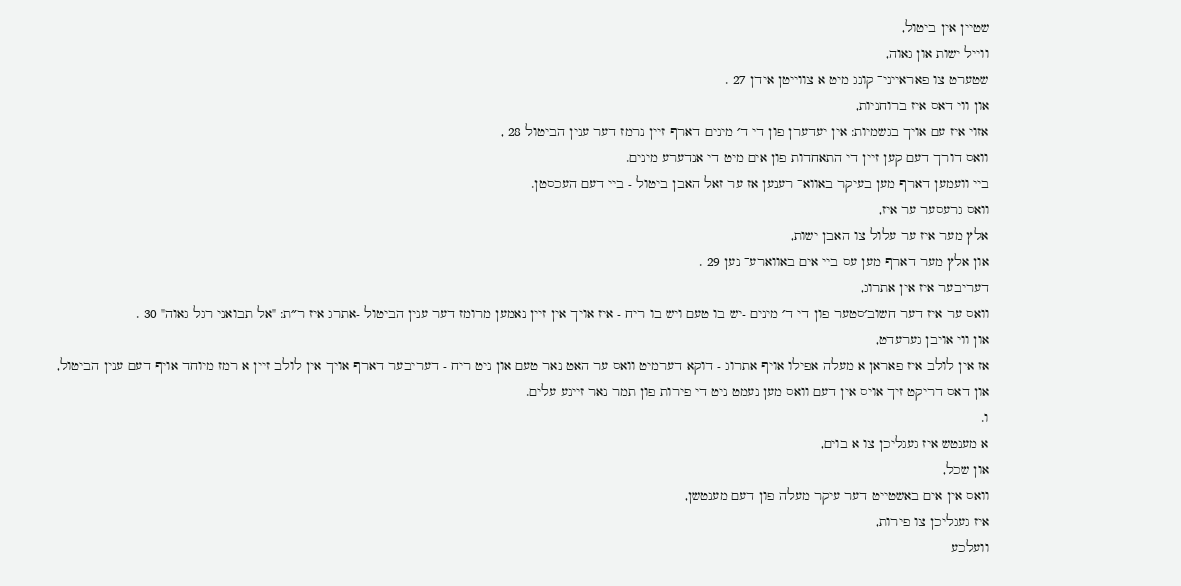שטיין אין ביטול,
ווייל ישות און גאוה,
שטערט צו פאראייני־ קונג מיט א צווייטן אידן 27 .
און ווי דאס איז ברוחניות,
אזוי איז עם אויך בגשמיות: אין יעדערן פון די ד׳ מינים דארף זיין נרמז דער ענין הביטול 28 ,
וואס דורך דעם קען זיין די התאחדות פון אים מיט די אנדערע מינים.
ביי וועמען דארף מען בעיקר באווא־ רענען אז ער זאל האבן ביטול - ביי דעם העכסטן.
וואס גרעסער ער איז,
אלץ מער איז ער עלול צו האבן ישות,
און אלץ מער דארף מען עס ביי אים באווארע־ נען 29 .
דעריבער איז אין אתרוג,
וואס ער איז דער חשוב׳סטער פון די ד׳ מינים -יש בו טעם ויש בו ריח - איז אויך אין זיין נאמען מרומז דער ענין הביטול -אתרג איז ר״ת: "אל תבואני רגל גאוה" 30 .
און ווי אויבן גערעדט,
אז אין לולב איז פאראן א מעלה אפילו אויף אתרוג - דוקא דערמיט וואס ער האט נאר טעם און ניט ריח - דעריבער דארף אויך אין לולב זיין א רמז מיוחד אויף דעם ענין הביטול,
און דאס דריקט זיך אויס אין דעם וואס מען נעמט ניט די פירות פון תמר נאר זיינע עלים.
ו.
א מענטש איז געגליכן צו א בוים,
און שכל,
וואס אין אים באשטייט דער עיקר מעלה פון דעם מענטשן,
איז געגליכן צו פירות,
וועלכע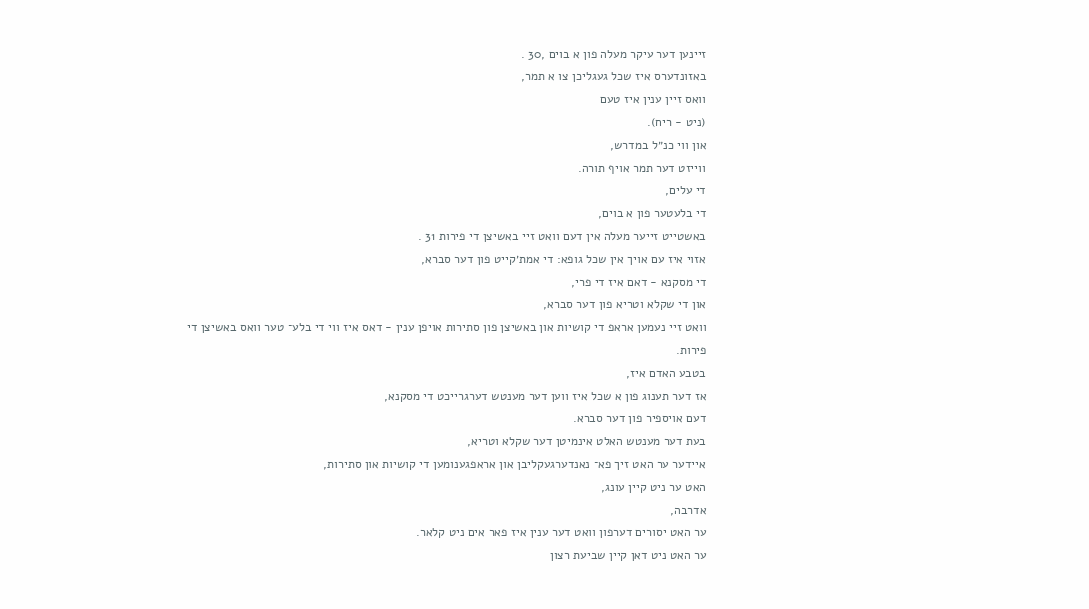זיינען דער עיקר מעלה פון א בוים ,30 .
באזונדערס איז שכל געגליכן צו א תמר,
וואס זיין ענין איז טעם
(ניט - ריח).
און ווי כנ״ל במדרש,
ווייזט דער תמר אויף תורה.
די עלים,
די בלעטער פון א בוים,
באשטייט זייער מעלה אין דעם וואט זיי באשיצן די פירות 31 .
אזוי איז עם אויך אין שכל גופא: די אמת׳קייט פון דער סברא,
די מסקנא - דאם איז די פרי,
און די שקלא וטריא פון דער סברא,
וואט זיי נעמען אראפ די קושיות און באשיצן פון סתירות אויפן ענין - דאס איז ווי די בלע־ טער וואס באשיצן די פירות.
בטבע האדם איז,
אז דער תענוג פון א שכל איז ווען דער מענטש דערגרייכט די מסקנא,
דעם אויספיר פון דער סברא.
בעת דער מענטש האלט אינמיטן דער שקלא וטריא,
איידער ער האט זיך פא־ נאנדערגעקליבן און אראפגענומען די קושיות און סתירות,
האט ער ניט קיין עונג,
אדרבה,
ער האט יסורים דערפון וואט דער ענין איז פאר אים ניט קלאר.
ער האט ניט דאן קיין שביעת רצון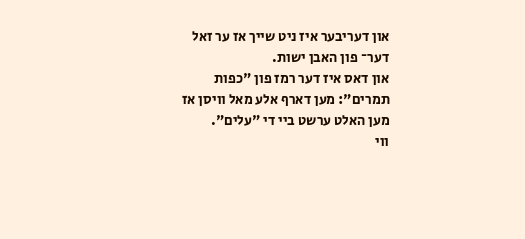און דעריבער איז ניט שייך אז ער זאל דער־ פון האבן ישות.
און דאס איז דער רמז פון "כפות תמרים": מען דארף אלע מאל וויסן אז מען האלט ערשט ביי די "עלים".
ווי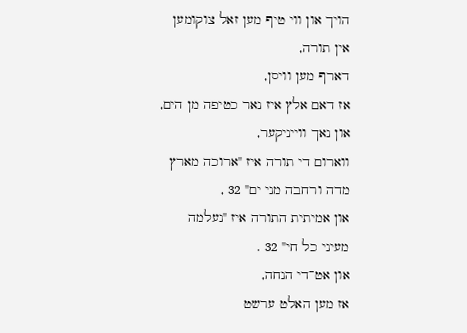הויך און ווי טיף מען זאל צוקומען אין תורה,
דארף מען וויסן,
אז דאם אלץ איז נאר כטיפה מן הים,
און נאך ווייניקער,
ווארום די תורה איז "ארוכה מארץ מדה ורחבה מני ים" 32 ,
און אמיתית התורה איז "נעלמה מעיני כל חי" 32 .
און אט־די הנחה,
אז מען האלט ערשט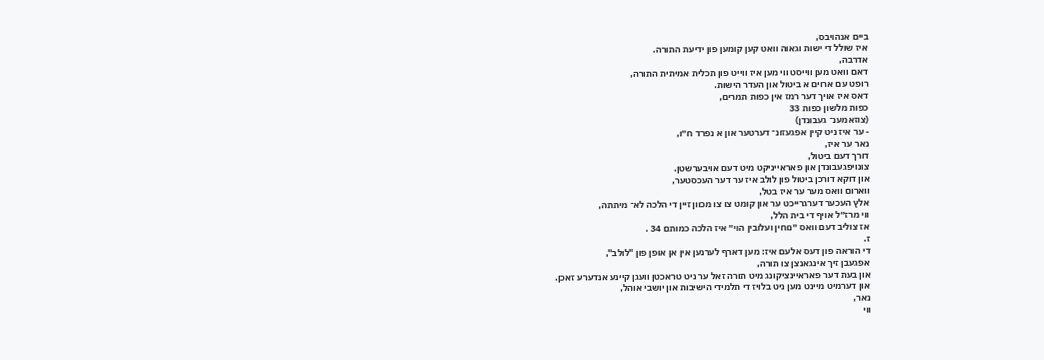ביים אנהויבס,
איז שולל די ישות וגאוה וואט קען קומען פון ידיעת התורה.
אדרבה,
דאם וואט מען ווייסט ווי מען איז ווייט פון תכלית אמיתית התורה,
רופט עם ארוים א ביטול און העדר הישות.
דאס איז אויך דער רמז אין כפות תמרים,
כפות מלשון כפות 33
(צוזאמענ־ געבונדן)
- ער איז ניט קיין אפגעזונ־ דערטער און א נפרד ח״ו,
נאר ער איז,
דורך דעם ביטול,
צונויפגעבונדן און פאראייניקט מיט דעם אויבערשטן.
און דוקא דורכן ביטול פון לולב איז ער דער העכסטער,
ווארום וואס מער ער איז בטל,
אלץ העכער דערגרייכט ער און קומט צו צו מכוון זיין די הלכה לא־ מיתתה,
ווי מרז״ל אויף די בית הלל,
אז צוליב דעם וואס ״נוחין ועלובין הױ״ איז הלכה כמותם 34 .
ז.
די הוראה פון דעס אלעם איז: מען דארף לערנען אין אן אופן פון "לולב",
אפגעבן זיך אינגאנצן צו תורה,
און בעת דער פאראיינציקונג מיט תורה זאל ער ניט טראכטן וועגן קיינע אנדערע זאכן.
און דערמיט מיינט מען ניט בלויז די תלמידי הישיבות און יושבי אוהל,
נאר,
ווי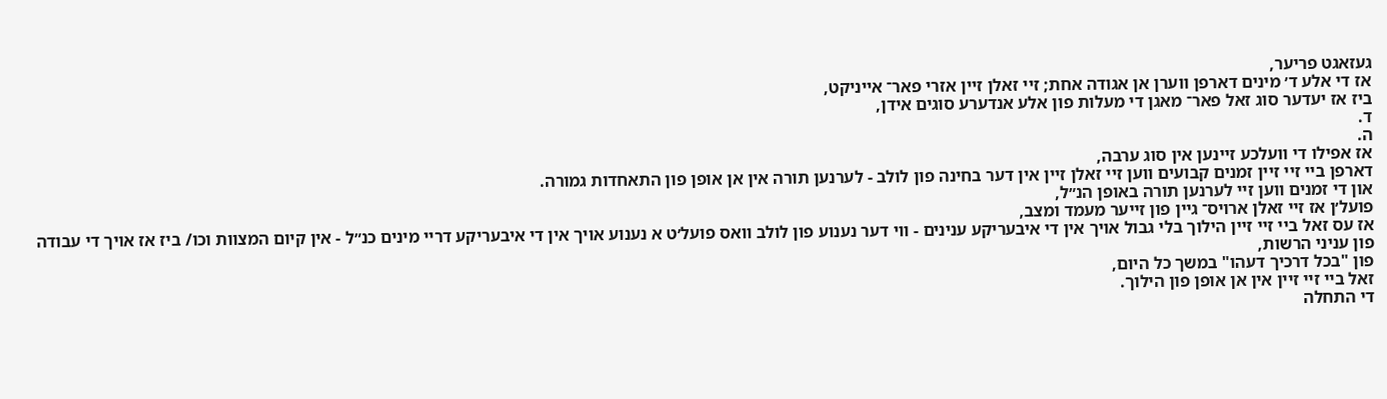געזאגט פריער,
אז די אלע ד׳ מינים דארפן ווערן אן אגודה אחת; זיי זאלן זיין אזרי פאר־ אייניקט,
ביז אז יעדער סוג זאל פאר־ מאגן די מעלות פון אלע אנדערע סוגים אידן,
ד.
ה.
אז אפילו די וועלכע זיינען אין סוג ערבה,
דארפן ביי זיי זיין זמנים קבועים ווען זיי זאלן זיין אין דער בחינה פון לולב - לערנען תורה אין אן אופן פון התאחדות גמורה.
און די זמנים ווען זיי לערנען תורה באופן הנ״ל,
פועל׳ן אז זיי זאלן ארויס־ גיין פון זייער מעמד ומצב,
אז עס זאל ביי זיי זיין הילוך בלי גבול אויך אין די איבעריקע ענינים - ווי דער נענוע פון לולב וואס פועל׳ט א נענוע אויך אין די איבעריקע דריי מינים כנ״ל - אין קיום המצוות וכו/ ביז אז אויך די עבודה פון עניני הרשות,
פון "בכל דרכיך דעהו" במשך כל היום,
זאל ביי זיי זיין אין אן אופן פון הילוך.
די התחלה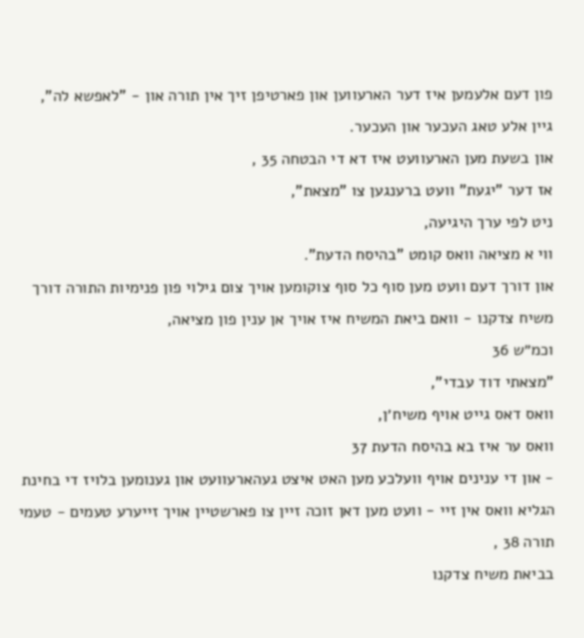פון דעם אלעמען איז דער הארעווען און פארטיפן זיך אין תורה און - "לאפשא לה",
גיין אלע טאג העכער און העכער.
און בשעת מען הארעוועט איז דא די הבטחה 35 ,
אז דער "יגעת" וועט ברענגען צו "מצאת",
ניט לפי ערך היגיעה,
ווי א מציאה וואס קומט "בהיסח הדעת".
און דורך דעם וועט מען סוף כל סוף צוקומען אויך צום גילוי פון פנימיות התורה דורך משיח צדקנו - וואם ביאת המשיח איז אויך אן ענין פון מציאה,
וכמ״ש 36
"מצאתי דוד עבדי",
וואס דאס גייט אויף משיח׳ן,
וואס ער איז בא בהיסח הדעת 37
- און די ענינים אויף וועלכע מען האט איצט געהארעוועט און גענומען בלויז די בחינת הגליא וואס אין זיי - וועט מען דאן זוכה זיין צו פארשטיין אויך זייערע טעמים - טעמי תורה 38 ,
בביאת משיח צדקנו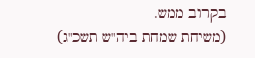בקרוב ממש.
(משיחת שמחת ביה"ש תשכ"ג)